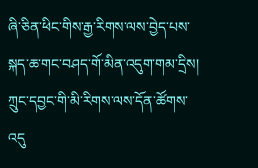ཞི་ཅིན་ཕིང་གིས་རྒྱ་རིགས་ལས་བྱེད་པས་སྐད་ཆ་གང་བཤད་གོ་མིན་འདུག་གམ་དྲིས།
ཀྲུང་དབྱང་གི་མི་རིགས་ལས་དོན་ཚོགས་འདུ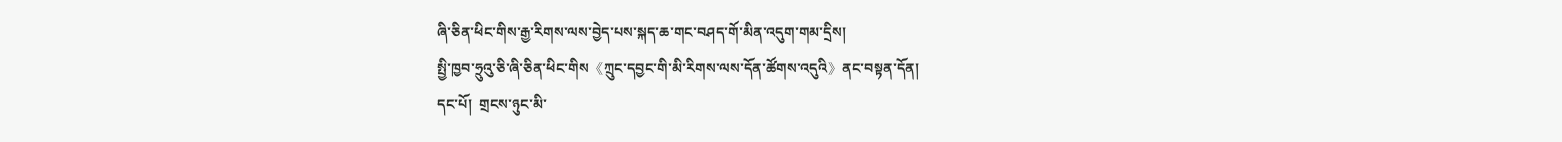ཞི་ཅིན་ཕིང་གིས་རྒྱ་རིགས་ལས་བྱེད་པས་སྐད་ཆ་གང་བཤད་གོ་མིན་འདུག་གམ་དྲིས།
སྤྱི་ཁྱབ་ཧྲུའུ་ཅི་ཞི་ཅིན་ཕིང་གིས《ཀྲུང་དབྱང་གི་མི་རིགས་ལས་དོན་ཚོགས་འདུའི》ནང་བསྟན་དོན།
དང་པོ།  གྲངས་ཉུང་མི་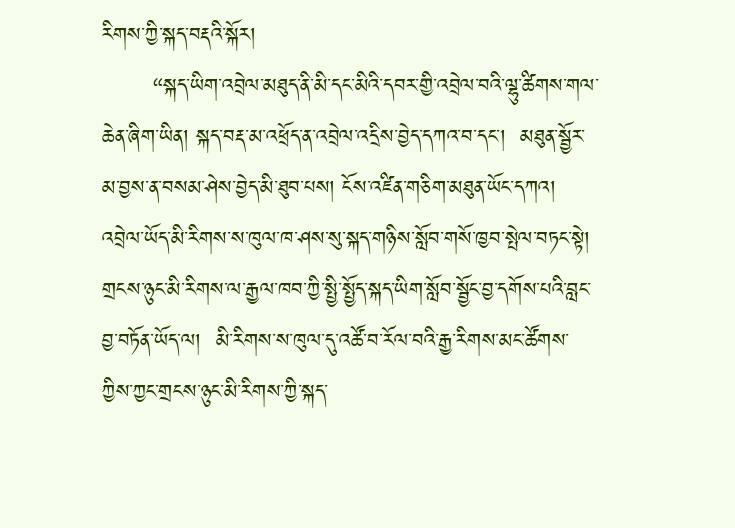རིགས་ཀྱི་སྐད་བརྡའི་སྐོར།
       “སྐད་ཡིག་འབྲེལ་མཐུད་ནི་མི་དང་མིའི་དབར་གྱི་འབྲེལ་བའི་ལྷུ་ཚིགས་གལ་ཆེན་ཞིག་ཡིན། སྐད་བརྡ་མ་འཕྲོད་ན་འབྲེལ་འདྲིས་བྱེད་དཀའ་བ་དང་།  མཐུན་སྦྱོར་མ་བྱས་ན་བསམ་ཤེས་བྱེད་མི་ཐུབ་པས། ངོས་འཛིན་གཅིག་མཐུན་ཡོང་དཀའ། འབྲེལ་ཡོད་མི་རིགས་ས་ཁུལ་ཁ་ཤས་སུ་སྐད་གཉིས་སློབ་གསོ་ཁྱབ་སྤེལ་བཏང་སྟེ།  གྲངས་ཉུང་མི་རིགས་ལ་རྒྱལ་ཁབ་ཀྱི་སྤྱི་སྤྱོད་སྐད་ཡིག་སློབ་སྦྱོང་བྱ་དགོས་པའི་བླང་བྱ་བཏོན་ཡོད་ལ།  མི་རིགས་ས་ཁུལ་དུ་འཚོ་བ་རོལ་བའི་རྒྱ་རིགས་མང་ཚོགས་ཀྱིས་ཀྱང་གྲངས་ཉུང་མི་རིགས་ཀྱི་སྐད་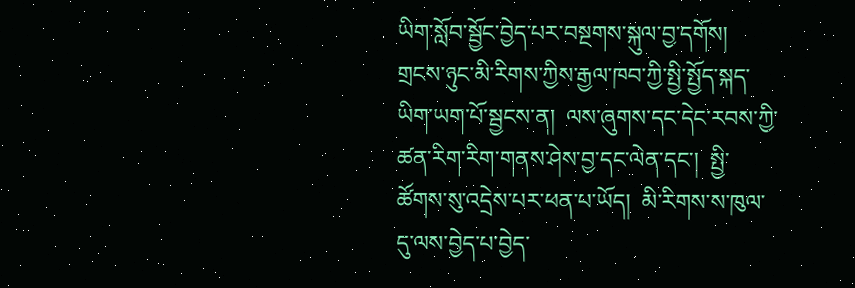ཡིག་སློབ་སྦྱོང་བྱེད་པར་བསྔགས་སྐུལ་བྱ་དགོས།  གྲངས་ཉུང་མི་རིགས་ཀྱིས་རྒྱལ་ཁབ་ཀྱི་སྤྱི་སྤྱོད་སྐད་ཡིག་ཡག་པོ་སྦྱངས་ན།  ལས་ཞུགས་དང་དེང་རབས་ཀྱི་ཚན་རིག་རིག་གནས་ཤེས་བྱ་དང་ལེན་དང་།  སྤྱི་ཚོགས་སུ་འདྲེས་པར་ཕན་པ་ཡོད།  མི་རིགས་ས་ཁུལ་དུ་ལས་བྱེད་པ་བྱེད་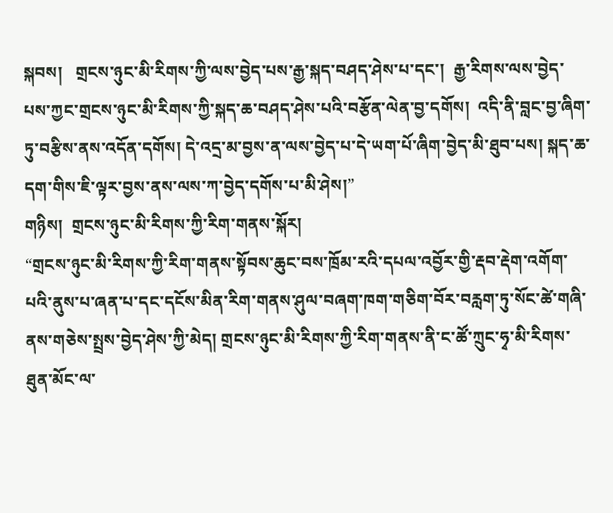སྐབས།   གྲངས་ཉུང་མི་རིགས་ཀྱི་ལས་བྱེད་པས་རྒྱ་སྐད་བཤད་ཤེས་པ་དང་།  རྒྱ་རིགས་ལས་བྱེད་པས་ཀྱང་གྲངས་ཉུང་མི་རིགས་ཀྱི་སྐད་ཆ་བཤད་ཤེས་པའི་བརྩོན་ལེན་བྱ་དགོས།  འདི་ནི་བླང་བྱ་ཞིག་ཏུ་བརྩིས་ནས་འདོན་དགོས། དེ་འདྲ་མ་བྱས་ན་ལས་བྱེད་པ་དེ་ཡག་པོ་ཞིག་བྱེད་མི་ཐུབ་པས། སྐད་ཆ་དག་གིས་ཇི་ལྟར་བྱས་ནས་ལས་ཀ་བྱེད་དགོས་པ་མི་ཤེས།”
གཉིས།  གྲངས་ཉུང་མི་རིགས་ཀྱི་རིག་གནས་སྐོར།
“གྲངས་ཉུང་མི་རིགས་ཀྱི་རིག་གནས་སྟོབས་ཆུང་བས་ཁྲོམ་རའི་དཔལ་འབྱོར་གྱི་རྡབ་རྡེག་འགོག་པའི་ནུས་པ་ཞན་པ་དང་དངོས་མིན་རིག་གནས་ཤུལ་བཞག་ཁག་གཅིག་བོར་བརླག་ཏུ་སོང་ཚེ་གཞི་ནས་གཅེས་སྤྲས་བྱེད་ཤེས་ཀྱི་མེད། གྲངས་ཉུང་མི་རིགས་ཀྱི་རིག་གནས་ནི་ང་ཚོ་ཀྲུང་ཧྭ་མི་རིགས་ཐུན་མོང་ལ་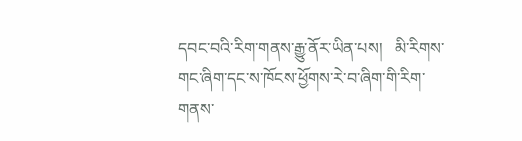དབང་བའི་རིག་གནས་རྒྱུ་ནོར་ཡིན་པས།   མི་རིགས་གང་ཞིག་དང་ས་ཁོངས་ཕྱོགས་རེ་བ་ཞིག་གི་རིག་གནས་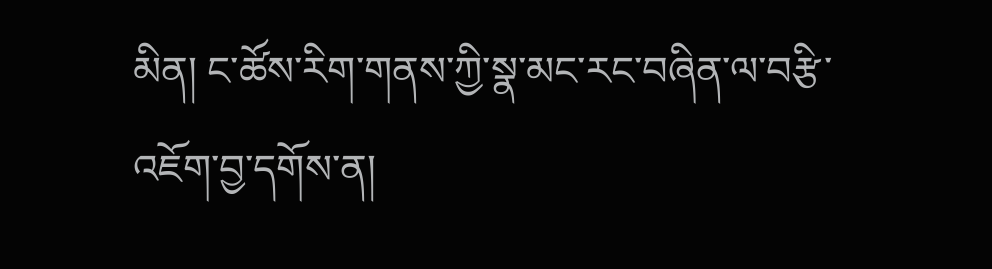མིན། ང་ཚོས་རིག་གནས་ཀྱི་སྣ་མང་རང་བཞིན་ལ་བརྩི་འཇོག་བྱ་དགོས་ན།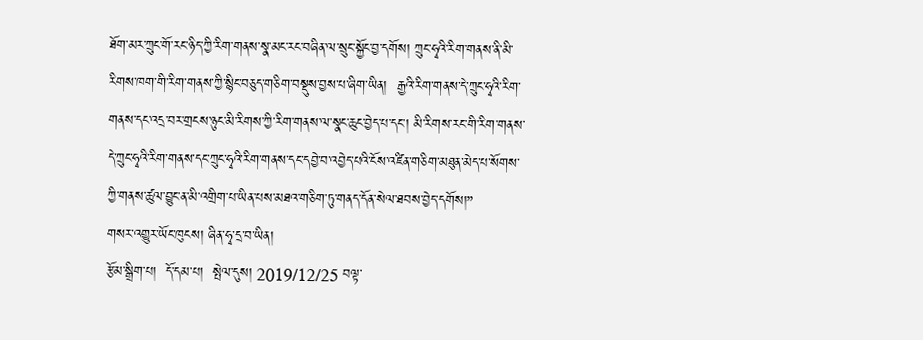ཐོག་མར་ཀྲུང་གོ་རང་ཉིད་ཀྱི་རིག་གནས་སྣ་མང་རང་བཞིན་ལ་སྲུང་སྐྱོང་བྱ་དགོས། ཀྲུང་ཧྭའི་རིག་གནས་ནི་མི་རིགས་ཁག་གི་རིག་གནས་ཀྱི་སྙིང་བཅུད་གཅིག་བསྡུས་བྱས་པ་ཞིག་ཡིན།  རྒྱའི་རིག་གནས་དེ་ཀྲུང་ཧྭའི་རིག་གནས་དང་འདྲ་བར་གྲངས་ཉུང་མི་རིགས་ཀྱི་རིག་གནས་ལ་སྣང་ཆུང་བྱེད་པ་དང་། མི་རིགས་རང་གི་རིག་གནས་དེ་ཀྲུང་ཧྭའི་རིག་གནས་དང་ཀྲུང་ཧྭའི་རིག་གནས་དང་དབྱེ་བ་འབྱེད་པའི་ངོས་འཛིན་གཅིག་མཐུན་མེད་པ་སོགས་ཀྱི་གནས་ཚུལ་བྱུང་ན་མི་འགྲིག་པ་ཡིན་པས་མཐའ་གཅིག་ཏུ་གནད་དོན་སེལ་ཐབས་བྱེད་དགོས།”
གསར་འགྱུར་ཡོང་ཁུངས། ཞིན་ཧྭ་དྲ་བ་ཡིན།
རྩོམ་སྒྲིག་པ།  དོ་དམ་པ།  སྤེལ་དུས། 2019/12/25 བལྟ་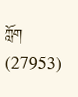ཀློག (27953)